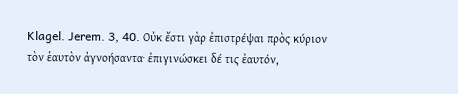Klagel. Jerem. 3, 40. Οὐκ ἔστι γὰρ ἐπιστρέψαι πρὸς κύριον τὸν ἑαυτὸν ἀγνοήσαντα· ἐπιγινώσκει δέ τις ἐαυτόν,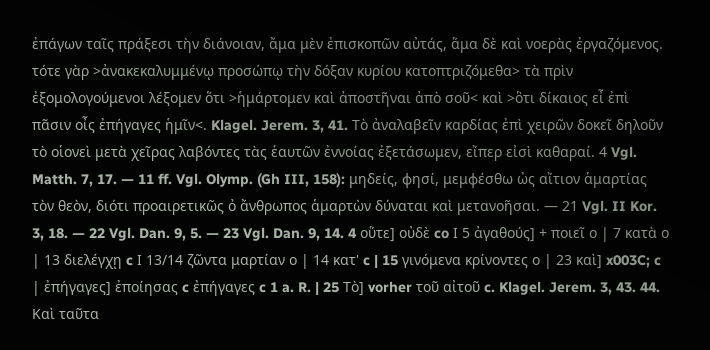ἐπάγων ταῖς πράξεσι τὴν διάνοιαν, ἄμα μὲν ἐπισκοπῶν αὐτάς, ἅμα δὲ καὶ νοερὰς ἐργαζόμενος. τότε γὰρ >ἀνακεκαλυμμένῳ προσώπῳ τὴν δόξαν κυρίου κατοπτριζόμεθα> τὰ πρὶν ἐξομολογούμενοι λέξομεν ὅτι >ἡμάρτομεν καὶ ἀποστῆναι ἀπὸ σοῦ< καὶ >ὃτι δίκαιος εἶ ἐπὶ πᾶσιν οἶς ἐπήγαγες ἡμῖν<. Klagel. Jerem. 3, 41. Τὸ ἀναλαβεῖν καρδίας ἐπὶ χειρῶν δοκεῖ δηλοῦν τὸ οἱονεὶ μετὰ χεῖρας λαβόντες τὰς ἑαυτῶν ἐννοίας ἐξετάσωμεν, εἴπερ εἰσὶ καθαραί. 4 Vgl. Matth. 7, 17. — 11 ff. Vgl. Olymp. (Gh III, 158): μηδείς, φησί, μεμφέσθω ὠς αἴτιον ἁμαρτίας τὸν θεὸν, διότι προαιρετικῶς ὀ ἄνθρωπος ἁμαρτὼν δύναται καὶ μετανοῆσαι. — 21 Vgl. II Kor. 3, 18. — 22 Vgl. Dan. 9, 5. — 23 Vgl. Dan. 9, 14. 4 οὕτε] οὐδὲ co Ι 5 ἀγαθούς] + ποιεῖ ο | 7 κατὰ ο | 13 διελέγχῃ c Ι 13/14 ζῶντα μαρτίαν ο | 14 κατ' c | 15 γινόμενα κρίνοντες ο | 23 καὶ] x003C; c | ἐπήγαγες] ἐποίησας c ἐπήγαγες c 1 a. R. | 25 Τὸ] vorher τοῦ αἰτοῦ c. Klagel. Jerem. 3, 43. 44. Καὶ ταῦτα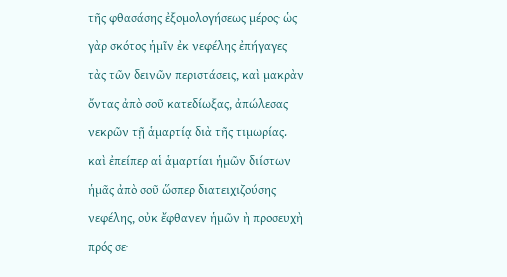τῆς φθασάσης ἐξομολογήσεως μέρος· ὡς γὰρ σκότος ἡμῖν ἐκ νεφέλης ἐπήγαγες τὰς τῶν δεινῶν περιστάσεις, καὶ μακρὰν ὄντας ἀπὸ σοῦ κατεδίωξας, ἀπώλεσας νεκρῶν τῇ ἁμαρτίᾳ διὰ τῆς τιμωρίας. καὶ ἐπείπερ αἱ ἁμαρτίαι ἡμῶν διίστων ἡμᾶς ἀπὸ σοῦ ὥσπερ διατειχιζούσης νεφέλης, οὐκ ἔφθανεν ἡμῶν ὴ προσευχὴ πρός σε·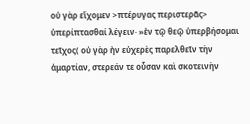οὐ γὰρ εἴχομεν >πτέρυγας περιστερᾶς> ὑπερίπτασθαί λέγειν· »ἐν τῷ θεῷ ὑπερβήσομαι τεῖχος( οὐ γὰρ ἠν εὐχερὲς παρελθεῖν τὴν ἁμαρτίαν, στερεάν τε οὖσαν καὶ σκοτεινὴν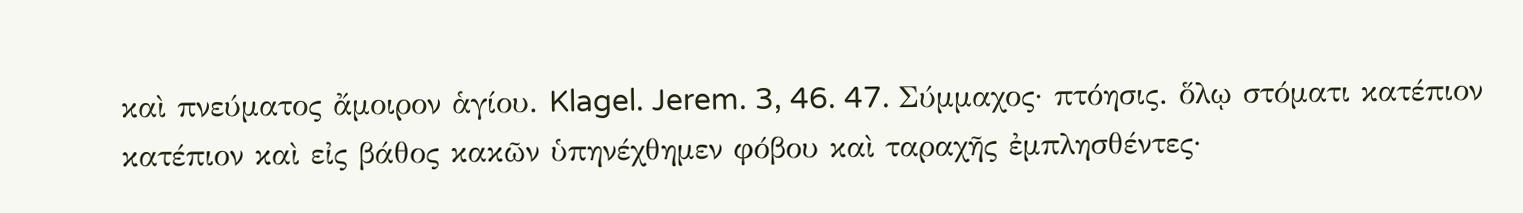καὶ πνεύματος ἄμοιρον ἁγίου. Klagel. Jerem. 3, 46. 47. Σύμμαχος· πτόησις. ὅλῳ στόματι κατέπιον κατέπιον καὶ εἰς βάθος κακῶν ὑπηνέχθημεν φόβου καὶ ταραχῆς ἐμπλησθέντες·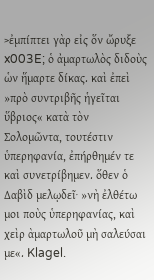>ἐμπίπτει γὰρ εἰς ὅν ὤρυξε x003E; ὁ ἀμαρτωλὸς διδοὺς ὡν ἥμαρτε δίκας. καὶ ἐπεὶ »πρὸ συντριβῆς ἡγεῖται ὕβριος« κατὰ τὸν Σολομῶντα, τουτέστιν ὑπερηφανία, ἐπήρθημέν τε καὶ συνετρίβημεν. ὅθεν ὁ Δαβὶδ μελῳδεῖ· »νὴ ἐλθέτω μοι ποὺς ὑπερηφανίας, καὶ χεὶρ ὰμαρτωλοῦ μὴ σαλεύσαι με«. Klagel.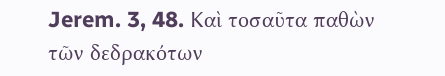Jerem. 3, 48. Καὶ τοσαῦτα παθὼν τῶν δεδρακότων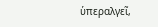ὑπεραλγεῖ,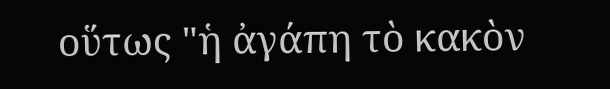οὕτως "ἡ ἀγάπη τὸ κακὸν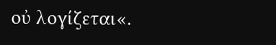οὐ λογίζεται«.